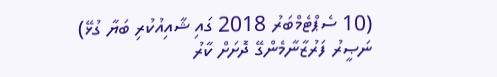(10 ސެޕްޓެމްބަރު 2018 ގައި ޝާއިއުކުރި ބަޔާ ގުޅޭ)
ނަޞީރު ފަރުޒާނާމެންގޭ ދޮށަށް ކާރު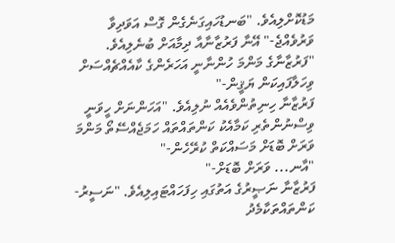މަޑުކޮށްލިއެވެ. "ބަނޑުހައިގަނެގެން ގޮސް އަވަދިވާ ވަރުވެއްޖެ-" އޭނާ ފަރުޒާނާއާ ދިމާއަށް ބުނެލިއެވެ. "ފަރުޒާނާގެ މަންމަ ހުންނާނީ އަހަރެންގެ ކާއެއްޗެއްސަށް ވިހަލާފައިކަން ޔަޤީން-"
ފަރުޒާނާ ހިނިތުންވެއެއް ނުލިއެވެ. "އަހަންނަށް ހީވަނީ ވިސްނުންތެރި ކަމާއެކު ކަންތައްތައް ހަމަޖެއްސޭތޯ މަންމަ ވަރަށް ބޮޑަށް މަސައްކަތް ކުރޭހެން-"
"އާނ... ވަރަށް ބޮޑަށް-"
ފަރުޒާނާ ނަޞީރުގެ އަތުގައި ހިފަހައްޓައިލިއެވެ. "ނަސީރު- ކަންތައްތަކާމެދު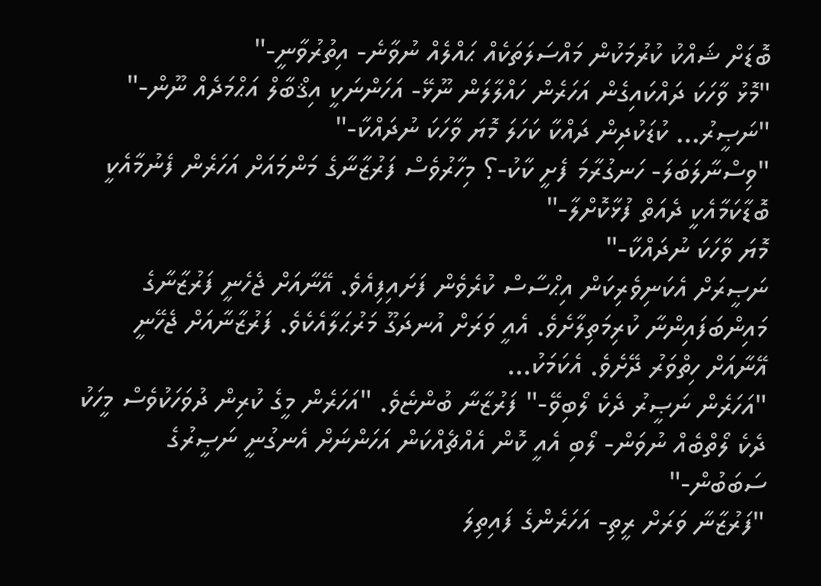ބޮޑަށް ޝައްކު ކުރުމަކުން މައްސަލަތަކެއް ޙައްލެއް ނުވާނެ- އިތުރުވާނީ-"
"މޮޅު ވާހަކަ ދައްކައިގެން އަހަރެން ހައްލާލަން ނޫޅޭ- އަހަންނަކީ އިޤްބާލް އަޙްމަދެއް ނޫން-"
"ނަޞީރު... ކުޑަކުދިން ދައްކާ ކަހަލަ މޮޔަ ވާހަކަ ނުދައްކާ-"
"ވިސްނާލަބަލަ- ހަނގުރާމަ ފެށީ ކާކު-؟ މިހާރުވެސް ފަރުޒާނާގެ މަންމައަށް އަހަރެން ފެނުމާއެކީ ބޮޑާކަމާއެކީ ދެއަތް ފުޅާކޮށްލާ-"
މޮޔަ ވާހަކަ ނުދައްކާ-"
ނަޞީރަށް އެކަނިވެރިކަން އިޙްސާސް ކުރެވެން ފަށައިފިއެވެ. އޭނާއަށް ޖެހެނީ ފަރުޒާނާގެ މައިންބަފައިންނާ ކުރިމަތިލާށެވެ. އެއީ ވަރަށް އުނދަގޫ މަރުޙަލާއެކެވެ. ފަރުޒާނާއަށް ޖެހޭނީ އޭނާއަށް ހިތްވަރު ދޭށެވެ. އެކަމަކު...
"އަހަރެން ނަޞީރު ދެކެ ލޯބިވޭ-" ފަރުޒާނާ ބުންޏެވެ. "އަހަރެން މީގެ ކުރިން ދުވަހަކުވެސް މީހަކު ދެކެ ލޯތްބެއް ނުވަން- ލޯބި އެއީ ކޮން އެއްޗެއްކަން އަހަންނަށް އެނގުނީ ނަޞީރުގެ ސަބަބުން-"
"ފަރުޒާނާ ވަރަށް ރީތި- އަހަރެންގެ ފައިތިލަ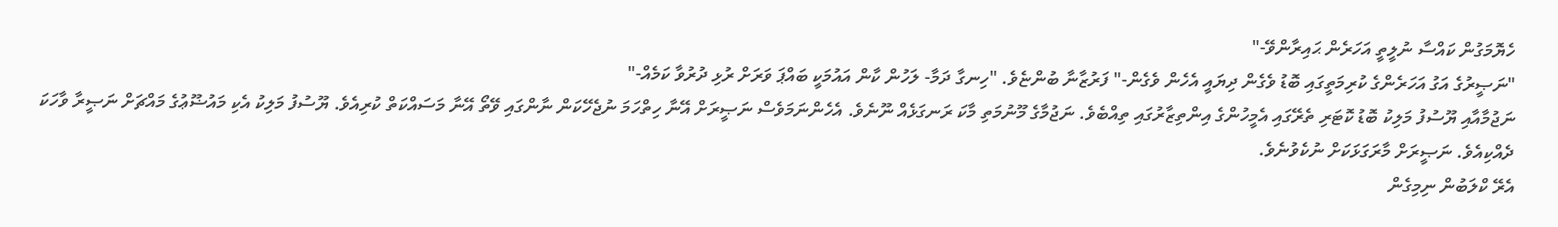ހެޔޮމަގުން ކައްސާ ނުލީތީ އަހަރެން ޙައިރާންވޭ-"
"ނަޞީރުގެ އަގު އަހަރެންގެ ކުރިމަތީގައި ބޮޑު ވެގެން ދިޔައީ އެހެން ވެގެން-" ފަރުޒާނާ ބުންޏެވެ. "ހިނގާ ދަމާ- ލަހުން ކާން އައުމަކީ ބައްޕަ ވަރަށް ރުޅި ދުރުވާ ކަމެއް-"
ނަޖުމާއާއި ޔޫސުފު މަލިކު ބޮޑު ކޮޓަރި ތެރޭގައި އެމީހުންގެ އިންތިޒާރުގައި ތިއްބެވެ. ނަޖުމާގެ މޫނުމަތި މާކަ ރަނގަޅެއް ނޫނެވެ. އެހެންނަމަވެސް ނަޞީރަށް އޭނާ ހިތްހަމަ ނުޖެހޭކަން ނާންގައި ވޭތޯ އޭނާ މަސައްކަތް ކުރިއެވެ. ޔޫސުފު މަލިކު އެކި މައުޟޫޢުގެ މައްޗަށް ނަޞީރާ ވާހަކަ ދެއްކިއެވެ. ނަޞީރަށް މާރަގަޅަކަށް ނުކެވުނެވެ.
އެރޭ ކްލަބުން ނިމިގެން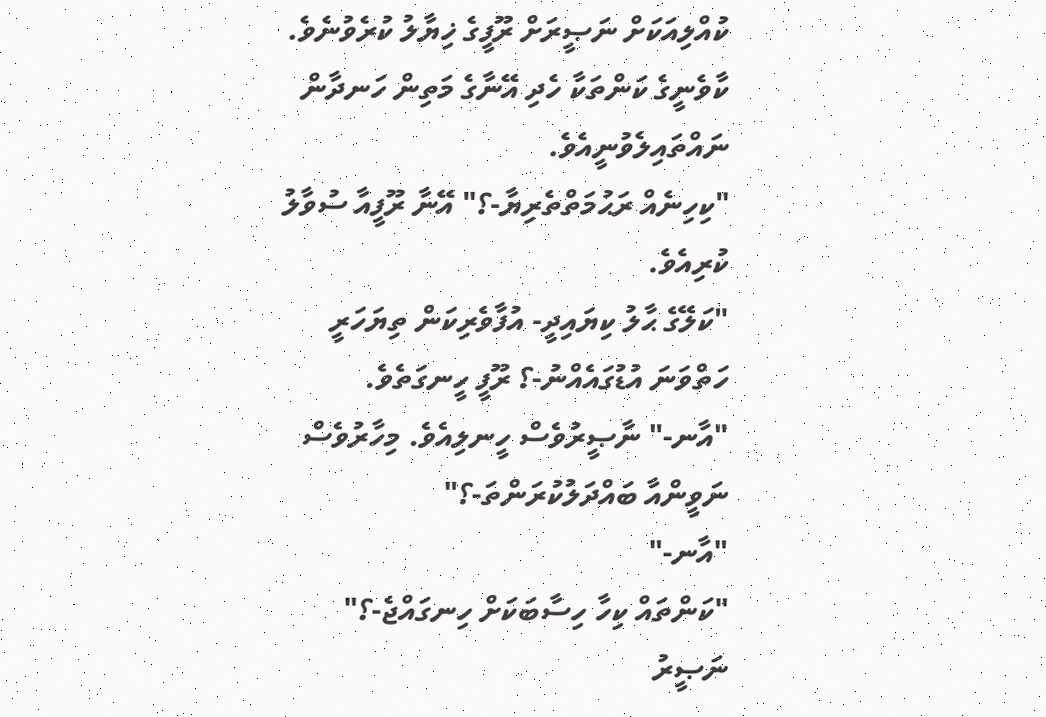ކުއްލިއަކަށް ނަޞީރަށް ރޫފީގެ ޚިޔާލު ކުރެވުނެވެ. ކާވެނީގެ ކަންތަކާ ހެދި އޭނާގެ މަތިން ހަނދާން ނައްތައިލެވުނީއެވެ.
"ކިހިނެއް ރަޙުމަތްތެރިޔާ-؟" އޭނާ ރޫފީއާ ސުވާލު ކުރިއެވެ.
"ކަލޭގެ ޙާލު ކިޔައިދީ- އުފާވެރިކަން ތިޔަހަރީ ހަތްވަނަ އުޑުގައެއްނު-؟ ރޫފީ ހީނގަތެވެ.
"އާނ-" ނާޞީރުވެސް ހީނލިއެވެ. މިހާރުވެސް ނަވީންއާ ބައްދަލުކުރަންތަ-؟"
"އާނ-"
"ކަންތައް ކިހާ ހިސާބަކަށް ހިނގައްޖެ-؟" ނަޞީރު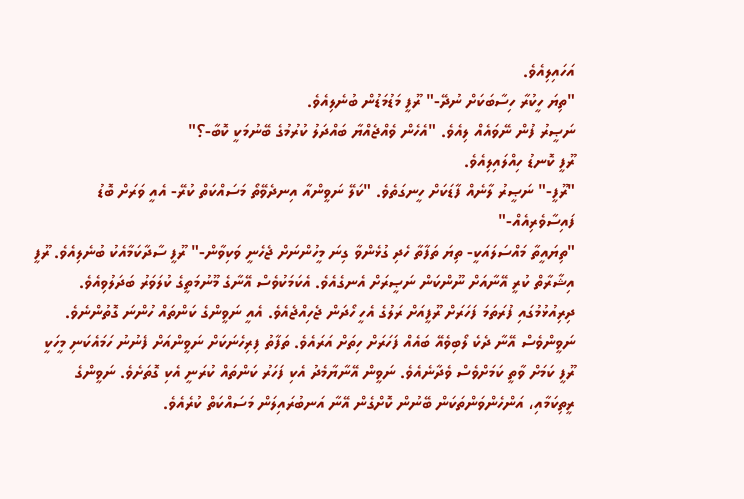އަހައިލިއެވެ.
"ތިޔަ ހީކުރާ ހިސާބަކަށް ނުދޭ-" ރޫފީ މަޑުމަޑުން ބުނެލިއެވެ.
ނަޞީރު ފުން ނޭވައެއް ލިއެވެ. "އެހެން ވެއްޖެއްޔާ ބައްދަލު ކުރުމުގެ ބޭނުމަކީ ކޮބާ-؟"
ރޫފީ ކޮނޑު ހިއްލައިލިއެވެ.
"ރޫފީ-" ނަޞީރު ލާނެއް ފާޑަކަށް ހީނގަތެވެ. "ކަލޭ ނަވީންއާ އިނދެވޭތޯ މަސައްކަތް ކުރޭ- އެއީ ވަރަށް ބޮޑު ފައިސާވެރިއެއް-"
"ތިޔައީތާ މައްސަލައަކީ- ތިޔަ ތަފާތާ ހެދި ގުޅެންވާ ގިނަ މީހުންނަށް ޖެހެނީ ވަކިވާން-" ރޫފީ ސާދާކަމާއެކު ބުނެލިއެވެ. ރޫފީ އިޝާރާތް ކުރީ އޭނާއަށް ނޫންކަން ނަޞީރަށް އެނގެއެވެ. އެކަމަކުވެސް އޭނާގެ މޫނުމަތީގެ ކުލަވަރު ބަދަލުވިއެވެ.
ދިރިއުޅުމުގައި ފުރަތަމަ ފަހަރަށް ރޫފީއަށް ރަލުގެ އެހީ ހޯދަން ޖެހިއްޖެއެވެ. އެއީ ނަވީންގެ ކަންތައް ހުންނަ ގޮތުންނެވެ. ނަވީންވެސް އޭނާ ދެކެ ލޯބިވެއޭ ބައެއް ފަހަރަށް ހިތަށް އަރައެވެ. ތަފާތު ފިރިހެނަކަށް ނަވީންއަށް ފެނުނު ހަމައެކަނި މީހަކީ ރޫފީ ކަމަށް ވާތީ ކަމަށްވެސް ވެދާނެއެވެ. ނަވީން އޭނާޔާމެދު އެކި ފަހަރު ކަންތައް ކުރަނީ އެކި ގޮތަށެވެ. ނަވީންގެ ރީތިކަމާއި، އަންހެންވަންތަކަން ބޭނުން ކޮށްގެން އޭނާ އަނބުރައިލަން މަސައްކަތް ކުރެއެވެ.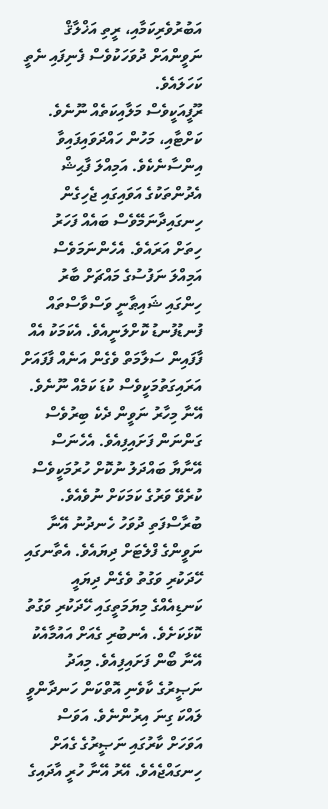އަބުރުވެރިކަމާއި، ރީތި އަޚްލާޤް ނަވީންއަށް ދުވަހަކުވެސް ފެނިފައި ނެތީ ކަހަލައެވެ.
ރޫފީއަކީވެސް މަލާއިކަތެއް ނޫނެވެ. ކަށްޓާއި، މަހުން ހައްދަވައިފައިވާ އިންސާނެކެވެ. އަމިއްލަ ފާޙިޝް އެދުންތަކުގެ އަވައިގައި ޖެހިގެން ހިނގައިދާނަމޭވެސް ބައެއް ފަހަރު ހިތަށް އަރައެވެ. އެހެންނަމަވެސް އަމިއްލަ ނަފުސުގެ މައްޗަށް ބާރު ހިންގައި ޝައިޠާނީ ވަސްވާސްތައް ފުނޑުފުނޑު ކޮށްލަނީއެވެ. އެކަމަކު އެއް ފާފައިން ސަލާމަތް ވެގެން އަނެއް ފާފައަށް އަރައިގަތުމަކީވެސް ކުޑަ ކަމެއް ނޫނެވެ. އޭނާ މިހާރު ނަވީން ދެކެ ބިރުވެސް ގަންނަން ފަށައިފިއެވެ. އެހެނަސް އޭނާޔާ ބައްދަލު ނުކޮށް ހުރުމަކީވެސް ކުރެވޭ ވަރުގެ ކަމަކަށް ނުވެއެވެ.
ބުރާސްފަތި ދުވަހު ހެނދުނު އޭނާ ނަވީންގެ ފްލެޓަށް ދިޔައެވެ. އެތާނގައި ހޭދަކުރި ވަގުތު ވެގެން ދިޔައީ ކަނޑިއެއްގެ މިޔަމަތީގައި ހޭދަކުރި ވަގުތު ކޮޅަކަށެވެ. އެނބުރި ގެއަށް އައުމާއެކު އޭނާ ބޯން ފަށައިފިއެވެ. މިއަދު ނަޞީރުގެ ކާވެނި އޮތްކަން ހަނދާންވީ ލައްކަ ގިނަ އިރުންނެވެ. އަވަސް އަވަހަށް ކާރުގައި ނަޞީރުގެ ގެއަށް ހިނގައްޖެއެވެ. އޭރު އޭނާ ހުރީ އާދައިގެ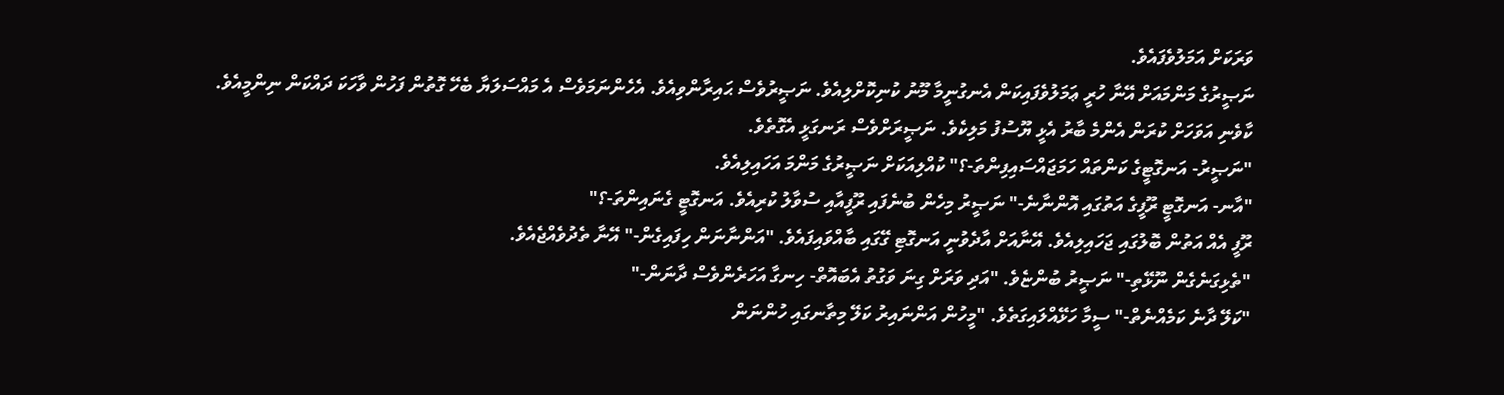ވަރަކަށް އަމަލުވެފައެވެ.
ނަޞީރުގެ މަންމައަށް އޭނާ ހުރީ ޢަމަލުވެފައިކަން އެނގުނީމާ މޫނު ކުނިކޮށްލިއެވެ. ނަޞީރުވެސް ޙައިރާންވިއެވެ. އެހެންނަމަވެސް އެ މައްސަލަޔާ ބެހޭ ގޮތުން ފަހުން ވާހަކަ ދައްކަން ނިންމީއެވެ.
ކާވެނި އަވަހަށް ކުރަން އެންމެ ބާރު އެޅީ ޔޫސުފު މަލިކެވެ. ނަޞީރަށްވެސް ރަނގަޅީ އެގޮތެވެ.
"ނަޞީރު- އަނގޮޓީގެ ކަންތައް ހަމަޖައްސައިފިންތަ-؟" ކުއްލިއަކަށް ނަޞީރުގެ މަންމަ އަހައިލިއެވެ.
"އާނ- އަނގޮޓީ ރޫފީގެ އަތުގައި އޮންނާނެ-" ނަޞީރު މިހެން ބުނެފައި ރޫފީއާއި ސުވާލު ކުރިއެވެ. އަނގޮޓީ ގެނައިންތަ-؟"
ރޫފީ އެއް އަތުން ބޮލުގައި ޖަހައިލިއެވެ. އޭނާއަށް އާދެވުނީ އަނގޮޓި ގޭގައި ބާއްވައިފައެވެ. "އަންނާނަން ހިފައިގެން-" އޭނާ ތެދުވެއްޖެއެވެ.
"ތެޅިގަނެގެން ނޫޅޭތި-" ނަޞީރު ބުންޏެވެ. "އަދި ވަރަށް ގިނަ ވަގުތު އެބައޮތް- ހިނގާ އަހަރެންވެސް ދާނަން-"
"ކަލޭ ދާނެ ކަމެއްނެތް-" ސީމާ ހަޅޭއްލައިގަތެވެ. "މީހުން އަންނައިރު ކަލޭ މިތާނގައި ހުންނަން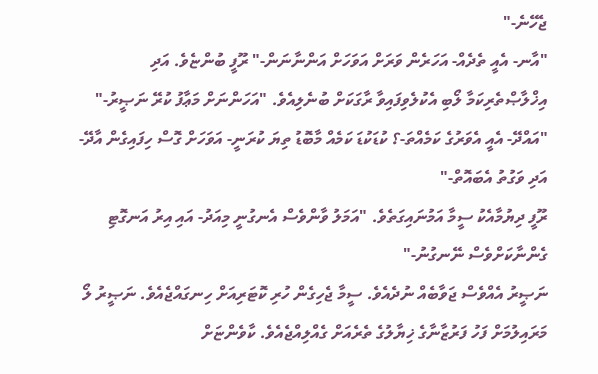ޖެހޭނެ-"
"އާނ- އެއީ ތެދެއް- އަހަރެން ވަރަށް އަވަހަށް އަންނާނަން-" ރޫފީ ބުންޏެވެ. އަދި އިޚްލާޞްތެރިކަމާ ލޯބި އެކުލެވިފައިވާ ރާގަކަށް ބުނެލިއެވެ. "އަހަންނަށް މަޢާފު ކުރޭ ނަޞީރު-"
"އައްދޭ- އެއީ އެވަރުގެ ކަމެއްތަ-؟ ކުޑަކުޑަ ކަމެއް މާބޮޑު ތިޔަ ކުރަނީ- އަވަހަށް ގޮސް ހިފައިގެން އާދޭ- އަދި ވަގުތު އެބައޮތް-"
ރޫފީ ދިޔުމާއެކު ސީމާ އަމުނައިގަތެވެ. "އަމަލު ވާންވެސް އެނގުނީ މިއަދު- އައި އިރު އަނގޮޓި ގެންނާކަށްވެސް ނޭނގުނު-"
ނަޞީރު އެއްވެސް ޖަވާބެއް ނުދެއެވެ. ސީމާ ޖެހިގެން ހުރި ކޮޓަރިއަށް ހިނގައްޖެއެވެ. ނަޞީރު ލޯ މަރައިލުމަށް ފަހު ފަރުޒާނާގެ ޚިޔާލުގެ ތެރެއަށް ގެއްލިއްޖެއެވެ. ކާވެންޏަށް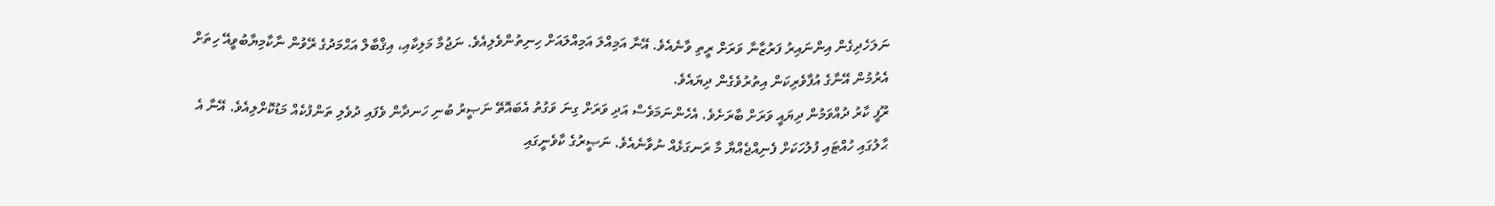ނަލަހެދިގެން އިންނައިރު ފަރުޒާނާ ވަރަށް ރީތި ވާނެއެވެ. އޭނާ އަމިއްލަ އަމިއްލައަށް ހިނިތުންވެލިއެވެ. ނަޖުމާ މަލިކާއި، އިޤްބާލް އަޙްމަދުގެ ރޭވުން ނާކާމިޔާބުވީއޭ ހިތަށް އެރުމުން އޭނާގެ އުފާވެރިކަން އިތުރުވެގެން ދިޔައެވެ.
ރޫފީ ކާރު ދުއްވަމުން ދިޔައީ ވަރަށް ބާރަށެވެ. އެހެންނަމަވެސް އަދި ވަރަށް ގިނަ ވަގުތު އެބައޮތޭ ނަޞީރު ބުނި ހަނދާން ވެފައި ދުވެލި ތަންފުކެއް މަޑުކޮށްލިއެވެ. އޭނާ އެ ޙާލުގައި ހުއްޓައި ފުލުހަކަށް ފެނިއްޖެއްޔާ މާ ރަނގަޅެއް ނުވާނެއެވެ. ނަޞީރުގެ ކާވެނީގައި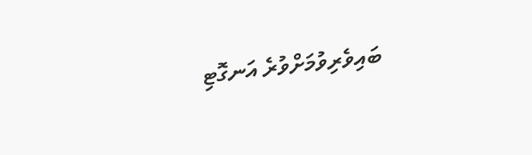ބައިވެރިވުމަށްވުރެ އަނގޮޓި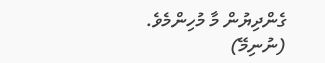ގެންދިޔުން މާ މުހިންމެވެ.
(ނުނިމޭ)